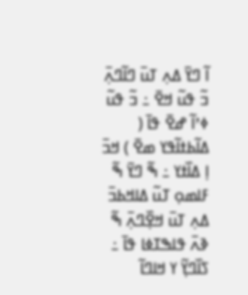ߊ߬ ߣߌ߫ ߡߍ߲ ߠߎ߫ ߣߊ߬ߣߍ߲߫ ߏ߬ ߟߎ߬ ߞߐ߫ ߸ ߏ߬ ߟߎ߬ ߦߴߊ߬ ߝߐ߫ ߟߊ߫ ( ߡߊ߬ߕߙߊ߬ߟߌ ߘߐ߫ ) ߞߏ߫ ߊ߲ ߡߊ߰ߙߌ ߸ ߒ߬ ߣߌ߫ ߒ߬ ߓߊߘߋ߲ ߠߎ߬ ߡߊߞߕߏ߫ ߡߍ߲ ߠߎ߫ ߞߐ߲߰ߣߍ߲߫ ߒ߬ ߢߍ߫ ߟߊߒߠߦߊ ߟߊ߫ ߸ ߖߊ߰ߣߌ߲߬ ߌ ߞߊߣߊ߬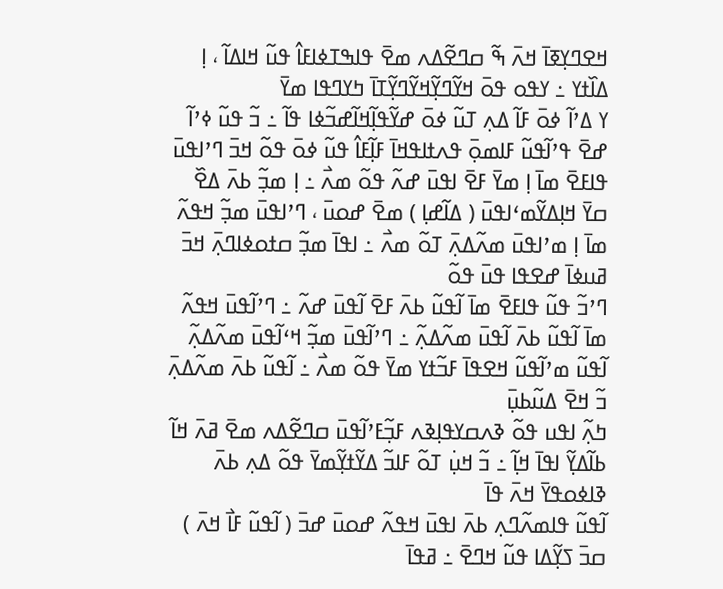ߞߐߣߌ߲ߧߊ߫ ߞߍ߫ ߒ߬ ߛߣߐ߬ߡߍ ߘߐ߫ ߟߊߒߠߦߊߓߊ߮ ߟߎ߬ ߞߊߡߊ߬ ، ߊ߲ ߡߊ߰ߙߌ ߸ ߌߟߋ ߟߋ߫ ߞߌ߬ߣߌ߲߬ߞߌ߬ߣߌ߲߬ߠߊ߫ ߤߌߣߟߊ ߘߌ߫
ߌ ߡߴߊ߬ ߦߋ߫ ߓߊ߬ ߡߍ߲ ߠߎ߬ ߦߋ߫ ߝߌ߬ߟߊ߲߬ߞߊ߬ߝߏ߬ߦߊ ߟߊ߬ ߸ ߏ߬ ߟߎ߬ ߦߴߊ߬ ߝߐ߫ ߟߴߊ߬ߟߎ߬ ߓߊߘߋ߲߫ ߟߍߙߊߟߞߊ߫ ߓߊ߲߬ߓߊ߮ ߟߎ߬ ߦߋ߫ ߟߋ߬ ߞߏ߫ ߣߴߊߟߎ߫ ߟߊߓߐ߫ ߘߊ߫ ߊ߲ ߘߌ߫ ߓߐ߫ ߊߟߎ߫ ߝߍ߬ ߟߋ߬ ߘߍ߯ ߸ ߊ߲ ߘߏ߲߬ ߕߍ߫ ߡߐ߰ ߛߌ߫ ߞߊ߲ߡߌ߬ߘߵߊߟߎ߫ ( ߡߊ߬ߝߊ߲ ) ߘߐ߫ ߝߋߎ߫ ، ߣߴߊߟߎ߫ ߘߏ߲߬ ߞߟߍ߬ ߘߊ߫ ߊ߲ ߘߴߊߟߎ߫ ߘߍ߬ߡߍ߲߫ ߠߋ߬ ߘߍ߯ ߸ ߊߟߊ߫ ߘߏ߲߬ ߛߙߋߦߊߣߍ߲߫ ߞߏ߫ ߥߎߦߊ߫ ߝߐߟߊ ߟߎ߫ ߟߋ߬
ߣߴߏ߬ ߟߎ߬ ߟߊߓߐ߫ ߘߊ߫ ߊ߬ߟߎ߬ ߕߍ߫ ߓߐ߫ ߊ߬ߟߎ߫ ߝߍ߬ ߸ ߣߴߊ߬ߟߎ߫ ߞߟߍ߬ ߘߊ߫ ߊ߬ߟߎ߬ ߕߍ߫ ߊ߬ߟߎ߫ ߘߍ߬ߡߍ߲߬ ߸ ߣߴߊ߬ߟߎ߫ ߘߏ߲߬ ߞߵߊ߬ߟߎ߫ ߘߍ߬ߡߍ߲߬ ߊ߬ߟߎ߬ ߘߴߊ߬ߟߎ߬ ߞߐߟߊ߫ ߓߏ߬ߙߌ ߘߌ߫ ߟߋ߬ ߘߍ߯ ߸ ߊ߬ߟߎ߬ ߕߍ߫ ߘߍ߬ߡߍ߲߫ ߏ߬ ߞߐ߫ ߡߎ߬ߕߎ߲߫
ߤߍ߲߬ ߊߟߎ ߟߋ߬ ߢߍߛߌߟߊ߲ߢߍ ߓߏ߲߬ߓߴߊ߬ߟߎ߫ ߛߣߐ߬ߡߍ ߘߐ߫ ߥߍ߫ ߞߊ߬ ߕߊ߬ߡߌ߲߬ ߊߟߊ߫ ߞߊ߲߬ ߸ ߏ߬ ߞߎ߲߭ ߠߋ߬ ߓߊߏ߬ ߡߌ߬ߙߌ߲߬ߘߌ߫ ߟߋ߬ ߡߍ߲ ߕߍ߫ ߢߊߦߋߟߌ߫ ߞߍ߫ ߟߊ߫
ߊ߬ߟߎ߬ ߟߊߘߍ߬ߣߍ߲ ߕߍ߫ ߊߟߎ߫ ߞߟߍ߬ ߝߋߎ߫ ߝߏ߫ ( ߊ߬ߟߎ߬ ߓߊ߯ ߞߍ߫ ) ߛߏ߫ ߖߌ߲߬ߡߊ ߟߎ߬ ߞߣߐ߫ ߸ ߥߟߊ߫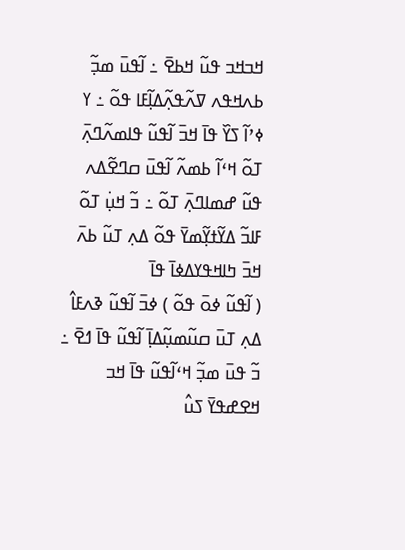ߞߏߞߏ ߟߎ߬ ߞߕߐ߫ ߸ ߊ߬ߟߎ߫ ߘߏ߲߬ ߕߍߞߟߍ ߜߍ߬ߟߍ߲߬ߡߊ߲߬ߓߊ ߟߋ߬ ߸ ߌ ߦߴߊ߬ ߖߌ߰ ߟߊ߫ ߞߏ߫ ߊ߬ߟߎ߬ ߟߊߘߍ߬ߣߍ߲߫ ߠߋ߬ ߞߵߊ߬ ߕߘߍ߬ ߊ߬ߟߎ߫ ߛߣߐ߬ߡߍ ߟߎ߬ ߝߘߊߣߍ߲߫ ߠߋ߬ ߸ ߏ߬ ߞߎ߲߭ ߠߋ߬ ߓߊߏ߬ ߡߌ߬ߙߌ߲߬ߘߌ߫ ߟߋ߬ ߡߍ߲ ߠߎ߬ ߕߍ߫ ߞߏ߫ ߤߊߞߟߌߡߦߊ߫ ߟߊ߫
( ߊ߬ߟߎ߬ ߦߋ߫ ߟߋ߬ ) ߦߏ߫ ߊ߬ߟߎ߬ ߢߍߓߊ߮ ߡߍ߲ ߠߎ߫ ߛߎ߬ߘߎ߲߬ߡߊ߲߫ ߊ߬ߟߎ߬ ߟߊ߫ ߗߐ߫ ߸ ߏ߬ ߟߎ߫ ߘߏ߲߬ ߞߵߊ߬ߟߎ߬ ߟߊ߫ ߞߏ ߞߐߝߟߌ߫ ߖߎ߮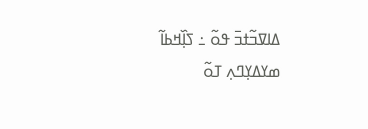ߡߊߜߏ߬ߙߏ߫ ߟߋ߬ ߸ ߖߊ߲߰ߞߕߊ߬ ߘߌߡߌ߲ߣߍ߲ ߠߋ߬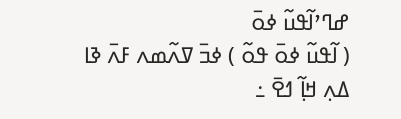ߝߣߴߊ߬ߟߎ߬ ߦߋ߫
( ߊ߬ߟߎ߬ ߦߋ߫ ߟߋ߬ ) ߦߏ߫ ߜߍ߬ߘߍ ߓߍ߫ ߢߊ ߡߍ߲ ߞߊ߲߬ ߗߐ߫ ߸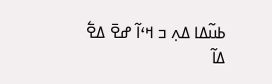ߕߎ߬ߡߊ ߡߍ߲ ߏ ߞߵߊ߬ ߝߐ߫ ߡߐ߱ ߡߊ߬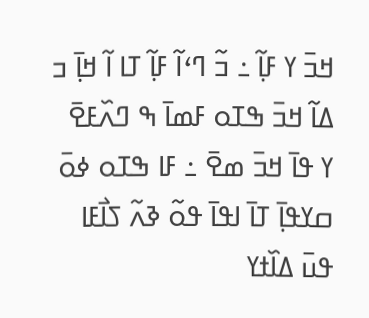ߞߏ߫ ߌ ߓߊ߲߬ ߸ ߏ߬ ߣߵߊ߬ ߓߊ߲߬ ߠߊ ߊ߬ ߞߊ߲߫ ߏ ߡߊ߬ ߞߏ߫ ߒߠߋ ߓߘߊ߫ ߒ ߣߍ߰ߓߐ߫ ߌ ߟߊ߫ ߞߏ߫ ߘߐ߫ ߸ ߓߊ ߒߠߋ ߦߋ߫ ߛߌߟߊ߲߫ ߠߊ߫ ߊߟߊ߫ ߟߋ߬ ߢߍ߬ ߖߊ߯ߓߊ ߟߎ߫ ߡߊ߰ߙߌ